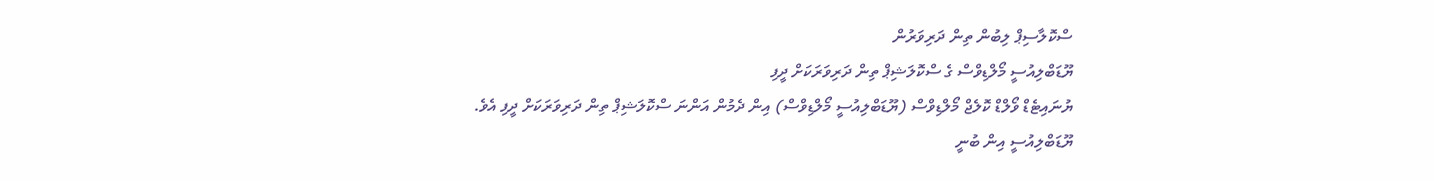ސްކޮލާސިޕް ލިބުން ތިން ދަރިވަރުން
ޔޫޑަބްލިއުސީ މޯލްޑިވްސް ގެ ސްކޮލަޝިޕް ތިން ދަރިވަރަކަށް ދީފި
ޔުނައިޓެޑް ވޯލްޑް ކޮލެޖް މޯލްޑިވްސް (ޔޫޑަބްލިއުސީ މޯލްޑިވްސް) އިން ދެމުން އަންނަ ސްކޮލަޝިޕް ތިން ދަރިވަރަކަށް ދީފި އެވެ.
ޔޫޑަބްލިއުސީ އިން ބުނީ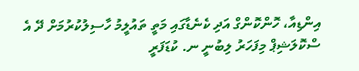އިންޑިއާ، ހޮންކޮންގް އަދި ކެނެޑާގައި މަތީ ތައުލީމު ހާސިލުކުރުމަށް ދޭ އެ ސްކޮލަޝިޕް މިފަހަރު ލިބުނީ ނ. ކުޑަފަރީ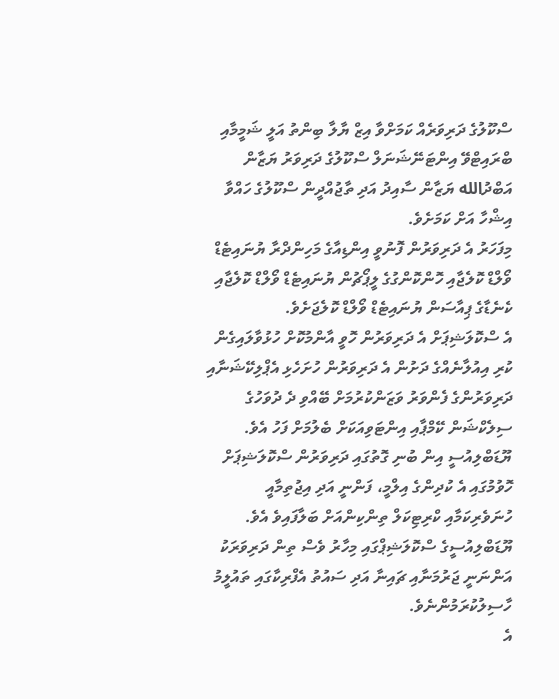ސްކޫލުގެ ދަރިވަރެއް ކަމަށްވާ އިޒް ޔާލާ ބިންތު އަލީ ޝަމީމާއި ބްރައިޓްވޭ އިންޓަނޭޝަނަލް ސްކޫލުގެ ދަރިވަރު ޔަޒާން އަބްދުالله ޔަޒާން ސާއިދު އަދި ތާޖުއްދީން ސްކޫލުގެ ހައްވާ އިޝްހާ އަށް ކަމަށެވެ.
މިފަހަރު އެ ދަރިވަރުން ފޮނުވީ އިންޑިއާގެ މަހިންދްރާ ޔުނައިޓެޑް ވޯލްޑް ކޮލެޖާއި ހޮންކޮންގުގެ ލީޕޯޗުން ޔުނައިޓެޑް ވޯލްޑް ކޮލެޖާއި ކެނެޑާގެ ޕިއާސަން ޔުނައިޓެޑް ވޯލްޑް ކޮލެޖަށެވެ.
އެ ސްކޮލަޝިޕަށް އެ ދަރިވަރުން ހޮވީ އާންމުކޮށް ހުޅުވާލައިގެން ކުރި އިއުލާނެއްގެ ދަށުން އެ ދަރިވަރުން ހުށަހެޅި އެޕްލިކޭޝަނާއި ދަރިވަރުންގެ ފެންވަރު ވަޒަންކުރުމަށް ބޭއްވި ދެ ދުވަހުގެ ސިލެކްޝަން ކޭމްޕާއި އިންޓަވިއަކަށް ބެލުމަށް ފަހު އެވެ.
ޔޫޑަބްލިއުސީ އިން ބުނި ގޮތުގައި ދަރިވަރުން ސްކޮލަޝިޕަށް ހޮވުމުގައި އެ ކުދިންގެ އިލްމީ، ފަންނީ އަދި އިޖުތިމާއީ ހުނަވެރިކަމާއި ކްރިޓިކަލް ތިންކިންއަށް ބަލާފައިވެ އެވެ.
ޔޫޑަބްލިއުސީގެ ސްކޮލަޝިޕްގައި މިހާރު ވެސް ތިން ދަރިވަރަކު އަންނަނީ ޖަރުމަނާއި ޗައިނާ އަދި ސައުތު އެފްރިކާގައި ތައުލީމު ހާސިލުކުރަމުންނެވެ.
އެ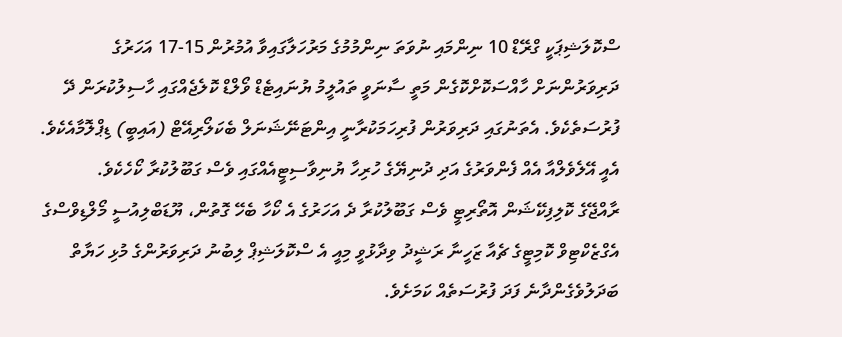ސްކޮލަޝިޕަކީ ގްރޭޑް 10 ނިންމައި ނުވަތަ ނިންމުމުގެ މަރުހަލާގައިވާ އުމުރުން 15-17 އަހަރުގެ ދަރިވަރުންނަށް ހާއްސަކޮށްކޮގެން މަތީ ސާނަވީ ތައުލީމު ޔުނައިޓެޑް ވޯލްޑް ކޮލެޖެއްގައި ހާސިލުކުރަން ދޭ ފުރުސަތެކެވެ. އެތަނުގައި ދަރިވަރުން ފުރިހަމަކުރާނީ އިންޓަނޭޝަނަލް ބެކަލޯރިއޭޓް (އައިބީ) ޑިޕްލޮމާއެކެވެ. އެއީ އޭލެވެލްއާ އެއް ފެންވަރުގެ އަދި ދުނިޔޭގެ ހުރިހާ ޔުނިވާސިޓީއެއްގައި ވެސް ގަބޫލުކުރާ ކޯހެކެވެ.
ރާއްޖޭގެ ކޮލިފިކޭޝަން އޮތޯރިޓީ ވެސް ގަބޫލުކުރާ ދެ އަހަރުގެ އެ ކޯހާ ބެހޭ ގޮތުން، ޔޫޑަބްލިއުސީ މޯލްޑިވްސްގެ އެގްޒެކްޓިވް ކޮމިޓީގެ ޗެއާ ޒަހީނާ ރަޝީދު ވިދާޅުވީ މިއީ އެ ސްކޮލަޝިޕް ލިބުނު ދަރިވަރުންގެ މުޅި ހަޔާތް ބަދަލުވެގެންދާނެ ފަދަ ފުރުސަތެއް ކަމަށެވެ.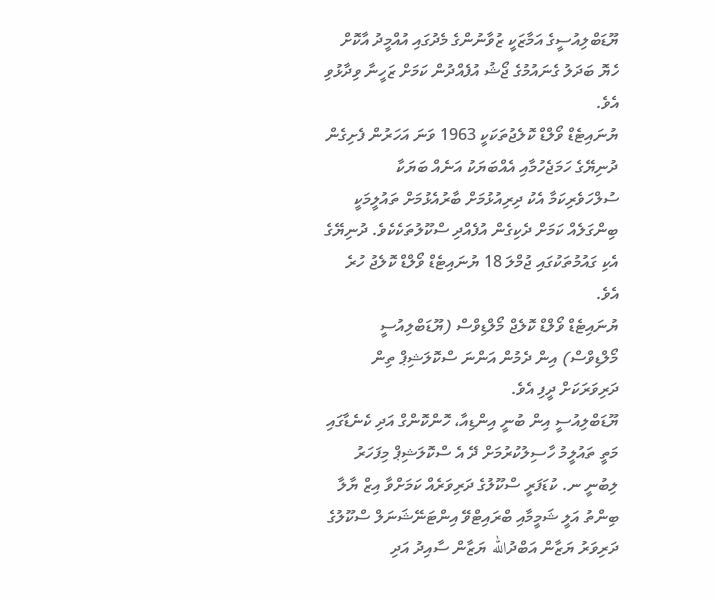ޔޫޑަބްލިއުސީގެ އަމާޒަކީ ޒުވާނުންގެ މެދުގައި އުއްމީދު އާކޮށް ހެޔޮ ބަދަލު ގެނައުމުގެ ޖޯޝު އުފެއްދުން ކަމަށް ޒަހީނާ ވިދާޅުވި އެވެ.
ޔުނައިޓެޑް ވޯލްޑް ކޮލެޖުތަކަކީ 1963 ވަނަ އަހަރުން ފެށިގެން ދުނިޔޭގެ ހަމަޖެހުމާއި އެއްބަޔަކު އަނެއް ބަޔަކާ ސުލްހަވެރިކަމާ އެކު ދިރިއުޅުމަށް ބާރުއެޅުމަށް ތައުލީމަކީ ބިންގަލެއް ކަމަށް ދެކިގެން އުފެއްދި ސްކޫލުތަކެކެވެ. ދުނިޔޭގެ އެކި ގައުމުތަކުގައި ޖުމްލަ 18 ޔުނައިޓެޑް ވޯލްޑް ކޮލެޖު ހުރެ އެވެ.
ޔުނައިޓެޑް ވޯލްޑް ކޮލެޖް މޯލްޑިވްސް (ޔޫޑަބްލިއުސީ މޯލްޑިވްސް) އިން ދެމުން އަންނަ ސްކޮލަޝިޕް ތިން ދަރިވަރަކަށް ދީފި އެވެ.
ޔޫޑަބްލިއުސީ އިން ބުނީ އިންޑިއާ، ހޮންކޮންގް އަދި ކެނެޑާގައި މަތީ ތައުލީމު ހާސިލުކުރުމަށް ދޭ އެ ސްކޮލަޝިޕް މިފަހަރު ލިބުނީ ނ. ކުޑަފަރީ ސްކޫލުގެ ދަރިވަރެއް ކަމަށްވާ އިޒް ޔާލާ ބިންތު އަލީ ޝަމީމާއި ބްރައިޓްވޭ އިންޓަނޭޝަނަލް ސްކޫލުގެ ދަރިވަރު ޔަޒާން އަބްދުالله ޔަޒާން ސާއިދު އަދި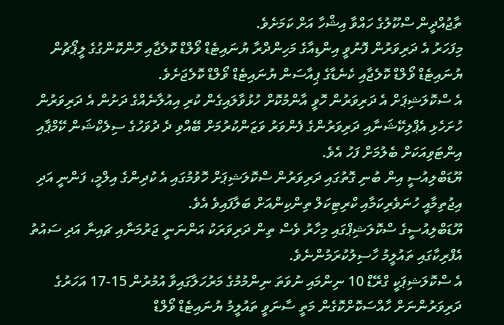ތާޖުއްދީން ސްކޫލުގެ ހައްވާ އިޝްހާ އަށް ކަމަށެވެ.
މިފަހަރު އެ ދަރިވަރުން ފޮނުވީ އިންޑިއާގެ މަހިންދްރާ ޔުނައިޓެޑް ވޯލްޑް ކޮލެޖާއި ހޮންކޮންގުގެ ލީޕޯޗުން ޔުނައިޓެޑް ވޯލްޑް ކޮލެޖާއި ކެނެޑާގެ ޕިއާސަން ޔުނައިޓެޑް ވޯލްޑް ކޮލެޖަށެވެ.
އެ ސްކޮލަޝިޕަށް އެ ދަރިވަރުން ހޮވީ އާންމުކޮށް ހުޅުވާލައިގެން ކުރި އިއުލާނެއްގެ ދަށުން އެ ދަރިވަރުން ހުށަހެޅި އެޕްލިކޭޝަނާއި ދަރިވަރުންގެ ފެންވަރު ވަޒަންކުރުމަށް ބޭއްވި ދެ ދުވަހުގެ ސިލެކްޝަން ކޭމްޕާއި އިންޓަވިއަކަށް ބެލުމަށް ފަހު އެވެ.
ޔޫޑަބްލިއުސީ އިން ބުނި ގޮތުގައި ދަރިވަރުން ސްކޮލަޝިޕަށް ހޮވުމުގައި އެ ކުދިންގެ އިލްމީ، ފަންނީ އަދި އިޖުތިމާއީ ހުނަވެރިކަމާއި ކްރިޓިކަލް ތިންކިންއަށް ބަލާފައިވެ އެވެ.
ޔޫޑަބްލިއުސީގެ ސްކޮލަޝިޕްގައި މިހާރު ވެސް ތިން ދަރިވަރަކު އަންނަނީ ޖަރުމަނާއި ޗައިނާ އަދި ސައުތު އެފްރިކާގައި ތައުލީމު ހާސިލުކުރަމުންނެވެ.
އެ ސްކޮލަޝިޕަކީ ގްރޭޑް 10 ނިންމައި ނުވަތަ ނިންމުމުގެ މަރުހަލާގައިވާ އުމުރުން 15-17 އަހަރުގެ ދަރިވަރުންނަށް ހާއްސަކޮށްކޮގެން މަތީ ސާނަވީ ތައުލީމު ޔުނައިޓެޑް ވޯލްޑް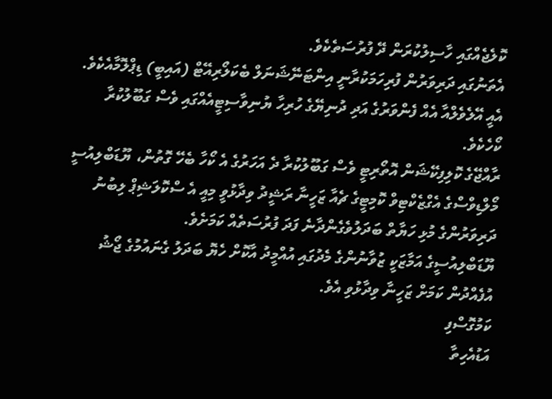ކޮލެޖެއްގައި ހާސިލުކުރަން ދޭ ފުރުސަތެކެވެ.
އެތަނުގައި ދަރިވަރުން ފުރިހަމަކުރާނީ އިންޓަނޭޝަނަލް ބެކަލޯރިއޭޓް (އައިބީ) ޑިޕްލޮމާއެކެވެ.
އެއީ އޭލެވެލްއާ އެއް ފެންވަރުގެ އަދި ދުނިޔޭގެ ހުރިހާ ޔުނިވާސިޓީއެއްގައި ވެސް ގަބޫލުކުރާ ކޯހެކެވެ.
ރާއްޖޭގެ ކޮލިފިކޭޝަން އޮތޯރިޓީ ވެސް ގަބޫލުކުރާ ދެ އަހަރުގެ އެ ކޯހާ ބެހޭ ގޮތުން، ޔޫޑަބްލިއުސީ މޯލްޑިވްސްގެ އެގްޒެކްޓިވް ކޮމިޓީގެ ޗެއާ ޒަހީނާ ރަޝީދު ވިދާޅުވީ މިއީ އެ ސްކޮލަޝިޕް ލިބުނު ދަރިވަރުންގެ މުޅި ހަޔާތް ބަދަލުވެގެންދާނެ ފަދަ ފުރުސަތެއް ކަމަށެވެ.
ޔޫޑަބްލިއުސީގެ އަމާޒަކީ ޒުވާނުންގެ މެދުގައި އުއްމީދު އާކޮށް ހެޔޮ ބަދަލު ގެނައުމުގެ ޖޯޝު އުފެއްދުން ކަމަށް ޒަހީނާ ވިދާޅުވި އެވެ.
ކަމުގޮސްފި
އަޑުއެހިތާ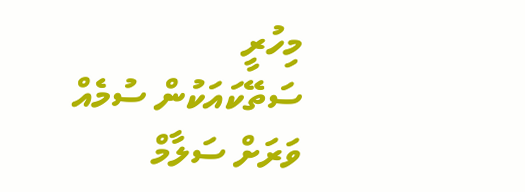މިހުރީ
ސަތޭކައަކުން ސުމެއް
ވަރަށް ސަލާމް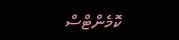ކޮމެންޓްސް